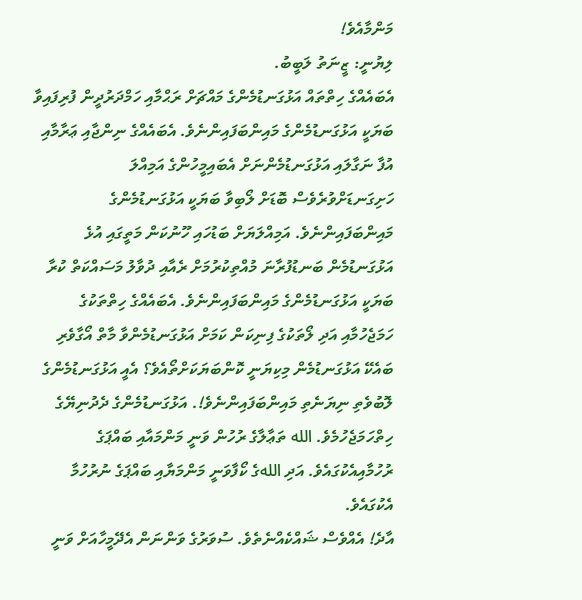މަންމާއެވެ!
ލިޔުނީ: ޒީނަތު ލަބީބު.
އެބައެއްގެ ހިތްތައް އަޅުގަނޑުމެންގެ މައްޗަށް ރަޙްމާއި ހަމްދަރުދީން ފުރިފައިވާ ބަޔަކީ އަޅުގަނޑުމެންގެ މައިންބަފައިންނެވެ. އެބައެއްގެ ނިންޖާއި ޢަރާމާއި އުފާ ނަގާލައި އަޅުގަނޑުމެންނަށް އެބައިމީހުންގެ އަމިއްލަ ހަށިގަނޑަށްވުރެވެސް ބޮޑަށް ލޯބިވާ ބަޔަކީ އަޅުގަނޑުމެންގެ މައިންބަފައިންނެވެ. އަމިއްލަޔަށް ބަޑުހައި ހޫނުކަން މަތީގައި އުޅެ އަޅުގަނޑުމެން ބަނޑުފުރާނަ މުއްތިކުރުމަށް ރެއާއި ދުވާލު މަސައްކަތް ކުރާ ބަޔަކީ އަޅުގަނޑުމެންގެ މައިންބަފައިންނެވެ. އެބައެއްގެ ހިތްތަކުގެ ހަމަޖެހުމާއި އަދި ލޯތަކުގެ ފިނިކަން ކަމަށް އަޅުގަނޑުމެންވާ މާތް އޯގާވެރި ބައެކޭ އަޅުގަނޑުމެން މިކިޔަނީ ކޮންބަޔަކަށްތޯއެވެ؟ އެއީ އަޅުގަނޑުމެންގެ ލޮބުވެތި ނިޔަނެތި މައިންބަފައިންނެވެ!. އަޅުގަނޑުމެންގެ ދެދުނިޔޭގެ ހިތްހަމަޖެހުމެވެ. الله ތަޢާލާގެ ރުހުން ވަނީ މަންމައާއި ބައްޕަގެ ރުހުމާއިއެކުގައެވެ. އަދި اللهގެ ކޯފާވަނީ މަންމަޔާއި ބައްޕަގެ ނުރުހުމާ އެކުގައެވެ.
އާދެ! އެއްވެސް ޝައްކެއްނެތެވެ. ސުވަރުގެ ވަންނަން އެދޭމީހާއަށް ވަނީ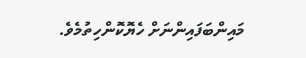މައިންބަފައިންނަށް ހެޔޮކޮންހިތުމެވެ.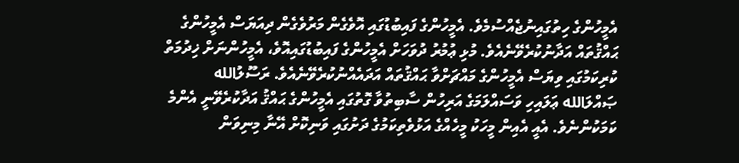އެމީހުންގެ ހިތުގައިނުޖެއްސުމެވެ. އެމީހުންގެ ފައިބުޑުގައި އޮވެގެން މަރުވެގެން ދިއަޔަސް އެމީހުންގެ ޙައްޤުތައް އަދާނުކުރެވޭނެއެވެ. މުޅި ޢުމުރު ދުވަހަށް އެމީހުންގެ ފައިބުޑުގައިއޮވެ، އެމީހުންނަށް ޚިދުމަތް ކުރިކަމުގައި ވިޔަސް އެމީހުންގެ މައްޗަށްވާ ޙައްޤުތައް އަދައެއްނުކުރެވޭނެއެވެ. ރަސޫލުالله ޞައްލަالله ޢަލައިހި ވަސައްލަމަގެ އަރިހުން ސާބިތުވާ ގޮތުގައި އެމީހުންގެ ޙައްޤު އަދާކުރެވޭނީ އެންމެ ކަމަކުންނެވެ. އެއީ އެއިން މީހަކު މީހެއްގެ އަޅުވެތިކަމުގެ ދަށުގައި ވަނިކޮށް އޭނާ މިނިވަން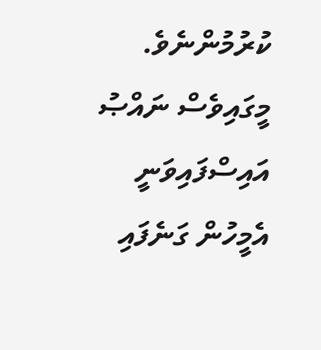ކުރުމުންނެވެ. މީގައިވެސް ނައްޞު އައިސްފައިވަނީ އެމީހުން ގަނެފައި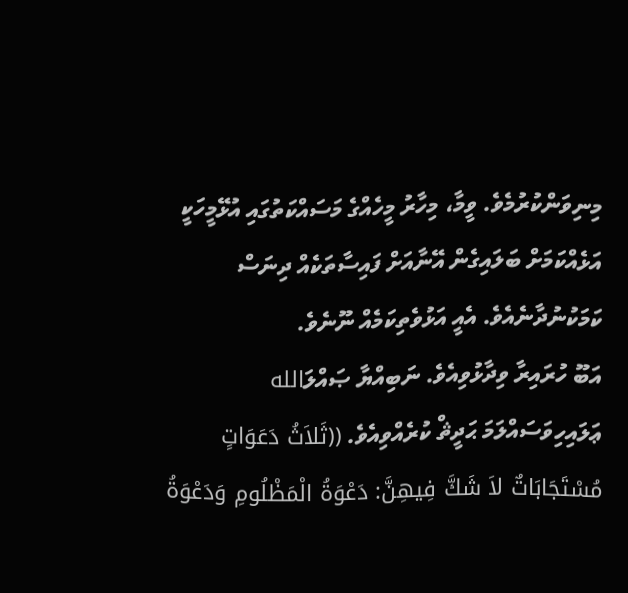މިނިވަންކުރުމެވެ. ވީމާ، މިހާރު މީހެއްގެ މަސައްކަތުގައި އުޅޭމީހަކީ އަޅެއްކަމަށް ބަލައިގެން އޭނާއަށް ފައިސާތަކެއް ދިނަސް ކަމަކުނުދާނެއެވެ. އެއީ އަޅުވެތިކަމެއް ނޫނެވެ.
އަބޫ ހުރައިރާ ވިދާޅުވިއެވެ. ނަބިއްޔާ ޞައްލަالله ޢަލައިހިވަސައްލަމަ ޙަދީޘް ކުރެއްވިއެވެ. ((ثَلاَثُ دَعَوَاتٍ مُسْتَجَابَاتٌ لاَ شَكَّ فِيهِنَّ: دَعْوَةُ الْمَظْلُومِ وَدَعْوَةُ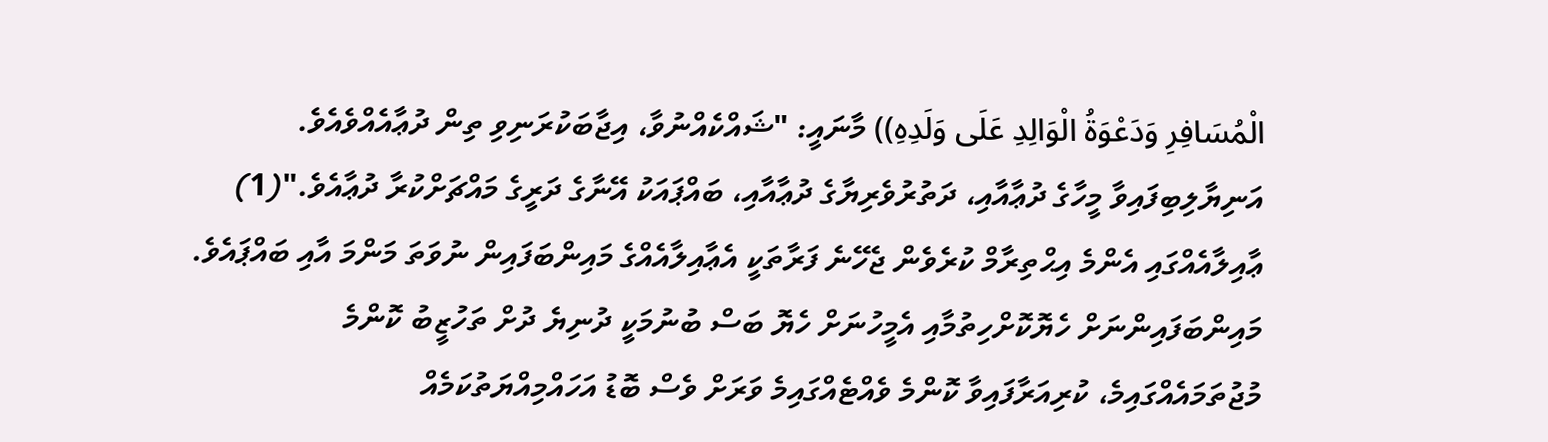الْمُسَافِرِ وَدَعْوَةُ الْوَالِدِ عَلَى وَلَدِهِ)) މާނައީ: "ޝައްކެއްނުވާ، އިޖާބަކުރަނިވި ތިން ދުޢާއެއްވެއެވެ. އަނިޔާލިބިފައިވާ މީހާގެ ދުޢާއާއި، ދަތުރުވެރިޔާގެ ދުޢާއާއި، ބައްޕައަކު އޭނާގެ ދަރީގެ މައްޗަށްކުރާ ދުޢާއެވެ."(1)
ޢާއިލާއެއްގައި އެންމެ އިޙްތިރާމް ކުރެވެން ޖެހޭނެ ފަރާތަކީ އެޢާއިލާއެއްގެ މައިންބަފައިން ނުވަތަ މަންމަ އާއި ބައްޕައެވެ. މައިންބަފައިންނަށް ހެޔޮކޮށްހިތުމާއި އެމީހުނަށް ހެޔޮ ބަސް ބުނުމަކީ ދުނިޔެ ދުށް ތަހުޒީބު ކޮންމެ މުޖުތަމައެއްގައިމެ، ކުރިއަރާފައިވާ ކޮންމެ ވެއްޓެއްގައިމެ ވަރަށް ވެސް ބޮޑު އަހައްމިއްޔަތުކަމެއް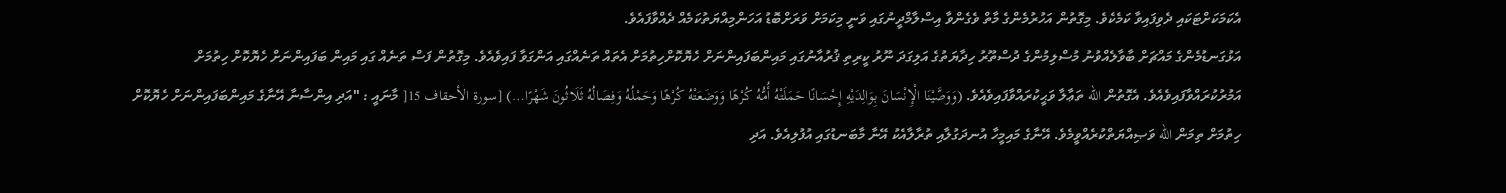އެކަމަކަށްޓަކައި ދެވިފައިވާ ކަމެކެވެ. މިގޮތުން އަހުރުމެންގެ މާތް ވެގެންވާ އިސްލާމްދީނުގައި ވަނީ މިކަމަށް ވަރަށްބޮޑު އަހަންމިއްޔަތުކަމެއް ދެއްވާފައެވެ.
އަޅުގަނޑުމެންގެ މައްޗަށް ބާވާލެއްވުނު މުސްލިމުންގެ ދުސްތޫރު ހިދާޔަތުގެ އަލިގަދަ ނޫރު ކީރިތި ޤުރުއާނުގައި މައިންބަފައިންނަށް ހެޔޮކޮށްހިތުމަށް އެތައް ތަނެއްގައި އަންގަވާ ފައިވެއެވެ. މިގޮތުން ފަސް ތަނެއް ގައި މައިން ބަފައިންނަށް ހެޔޮކޮށް ހިތުމަށް އަމުރުކުރައްވާފައިވެއެވެ. އެގޮތުން الله ތަޢާލާ ވަޙީކުރައްވާފައިވެއެވެ. (وَوَصَّيْنَا الْإِنْسَانَ بِوَالِدَيْهِ إِحْسَانًا حَمَلَتْهُ أُمُّهُ كُرْهًا وَوَضَعَتْهُ كُرْهًا وَحَمْلُهُ وَفِصَالُهُ ثَلَاثُونَ شَهْرًا…) [سورة الأحقاف 15[ މާނައީ : "އަދި އިންސާނާ އޭނާގެ މައިންބަފައިންނަށް ހެޔޮކޮށް ހިތުމަށް ތިމަން الله ވަޞިއްޔަތްކުރެއްވީމެވެ. އޭނާގެ މައިމީހާ އުނދަގުލާއި ތުރާލާއެކު އޭނާ މާބަނޑުގައި އުފުލިއެވެ. އަދި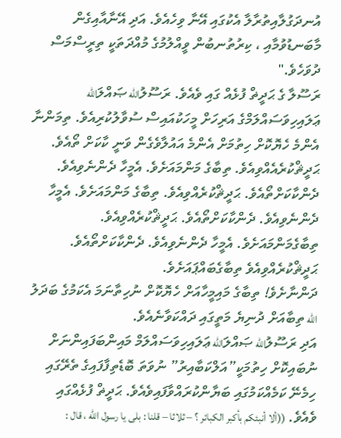އުނދަގުލާއިތުރާލާ އެކުގައި އޭނާ ވިހެއެވެ. އަދި އޭނާއާއިގެން މާބަނޑުވުމާއި ، ކިރުތުނބުން ވީއްލުމުގެ މުއްދަތަކީ ތިރީސްމަސް ދުވަހެވެ."
ރަސޫލާ ގެ ޙަދީޡް ފުޅެއް ގައި ވެއެވެ. ރަސޫލުالله ޞައްލަالله ޢަލައިހިވަސައްލަމްގެ އަރިހަށް މީހަކުއައިސް ސުވާލުކުރިއެވެ. ތިމަންނާ އެންމެ ހެޔޮކޮށް ހިތުމަށް އެންމެ އައުލާވެގެން ވަނީ ކާކަށް ތޯއެވެ. ޙަދީޘްކުރެއެއްވިއެވެ. ތިބާގެ މަންމައަށެވެ. އެމީހާ ދެންނެވިއެވެ. ދެންކާކަށްތޯއެވެ. ޙަދީޘްކުރެއްވިއެވެ. ތިބާގެ މަންމައަށެވެ. އެމީހާ ދެންނެވިއެވެ. ދެންކާކަށްތޯއެވެ. ޙަދީޘްކުރެއްވިއެވެ. ތިބާގެމަންމައަށެވެ. އެމީހާ ދެންނެވިއެވެ. ދެންކާކަށްތޯއެވެ. ޙަދީޘްކުރެއްވިއެވެ ތިބާގެބައްޕައަށެވެ.
ދަންނާށެވެ! ތިބާގެ މައިމީހާއަށް ހެޔޮކޮށް ނުހިތާނަމަ އެކަމުގެ ބަދަލު الله ތިބާއަށް ދުނިޔެ މަތީގައި ދައްކަވާނެއެވެ.
އަދި ރަސޫލުالله ޞައްލަالله ޢަލައިހިވަސައްލަމް މައިންބަފައިންނަށް ނުބައިކޮށް ހިތުމަކީ”އަލްކަބާއިރު” ނުވަތަ ބޮޑެތިފާފައިގެ ތެރޭގައި ހިމެނޭ ކަމެއްކަމުގައި ބަޔާންކުރައްވާފައިވެއެވެ. ޙަދީޡް ފުޅެއްގައި ވެއެވެ. ((ألا أنبئكم بأكبر الكبائر ؟ – ثلاثا – قلنا : بلى يا رسول الله ، قال :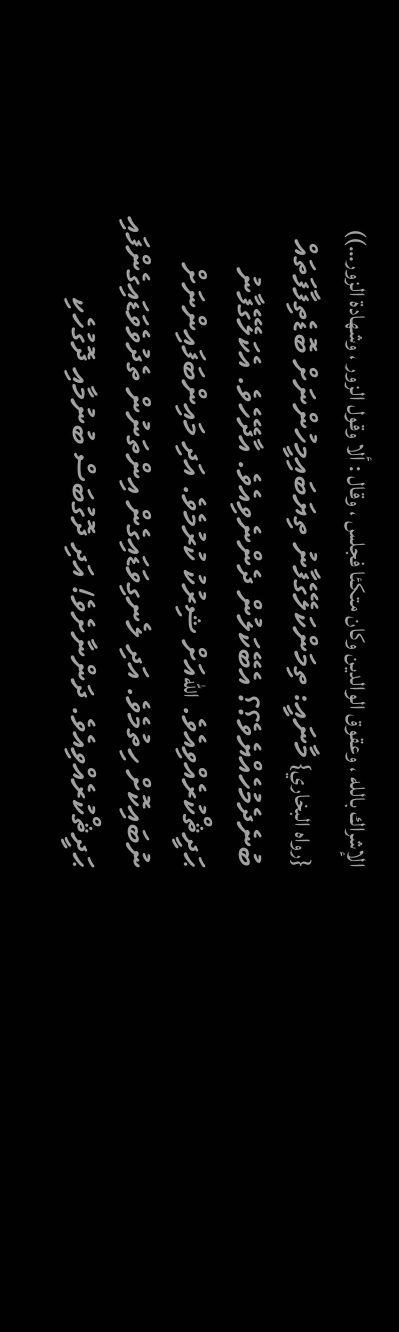الإشراك بالله ، وعقوق الوالدين وكان متكئا فجلس ، وقال : ألا وقول الزور ، وشهادة الزور…)) {رواه البخاري} މާނައީ: ތިމަންކަލޭގެފާނު ތިޔަބައިމީހުންނަށް ބޮޑެތިފާފަތައް ބުނެދެމުހެއްޔެވެ؟؟ އެބޭކަލުން ދެންނެވިއެވެ. އާދޭހެވެ. އެކަލޭގެފާނު ޙަދީޘްކުރެއްވިއެވެ. اللهއަށް ޝިރުކު ކުރުމެވެ. އަދި މައިންބަފައިންނަށް ނުބައިކޮށް ހިތުމެވެ. އަދި ލެނގިވަޑައިގެން އިންތަނުން ތެދުވެވަޑައިގެންފައި ޙަދީޘްކުރެއްވިއެވެ. ދަންނާށެވެ! އަދި ދޮގުބަސް ބުނުމާއި ދޮގުހެކި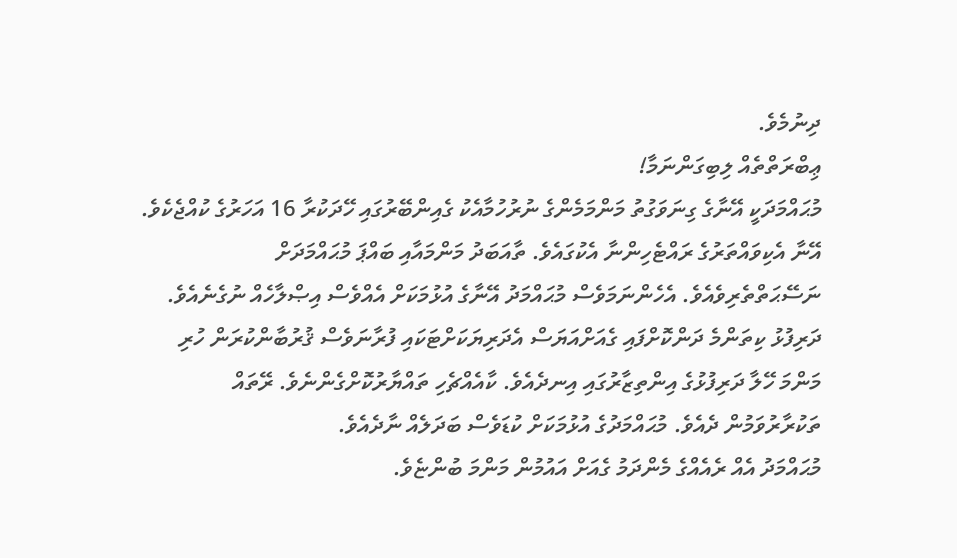ދިނުމެވެ.
ޢިބްރަތްތެއް ލިބިގަންނަމާ!
މުޙައްމަދަކީ އޭނާގެ ގިނަވަގުތު މަންމަމެންގެ ނުރުހުމާއެކު ގެއިންބޭރުގައި ހޭދަކުރާ 16 އަހަރުގެ ކުއްޖެކެވެ. އޭނާ އެކިވައްތަރުގެ ރައްޓެހިންނާ އެކުގައެވެ. ތާއަބަދު މަންމައާއި ބައްޕަ މުޙައްމަދަށް ނަސޭޙަތްތެރިވެއެވެ. އެހެންނަމަވެސް މުޙައްމަދު އޭނާގެ އުޅުމަކަށް އެއްވެސް އިޞްލާހެއް ނުގެނެއެވެ.
ދަރިފުޅު ކިތަންމެ ދަންކޮށްފައި ގެއަށްއަޔަސް އެދަރިޔަކަށްޓަކައި ފުރާނަވެސް ޤުރުބާންކުރަން ހުރި މަންމަ ހޭލާ ދަރިފުޅުގެ އިންތިޒާރުގައި އިނދެއެވެ. ކާއެއްޗެހި ތައްޔާރުކޮށްގެންނެވެ. ރޭތައް ތަކުރާރުވަމުން ދެއެވެ. މުޙައްމަދުގެ އުޅުމަކަށް ކުޑަވެސް ބަދަލެއް ނާދެއެވެ.
މުޙައްމަދު އެއް ރެއެއްގެ މެންދަމު ގެއަށް އައުމުން މަންމަ ބުންޏެވެ.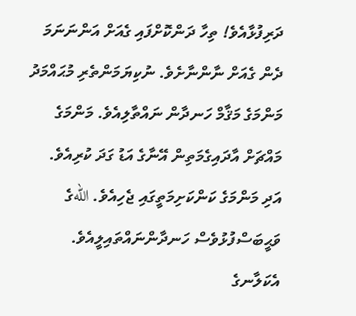ދަރިފުޅާއެވެ! ތިހާ ދަންކޮށްފައި ގެއަށް އަންނަނަމަ ދެން ގެއަށް ނާންނާށެވެ. ނުކިޔަމަންތެރި މުޙައްމަދު މަންމަގެ މަޤާމް ހަނދާން ނައްތާލިއެވެ. މަންމަގެ މައްޗަށް އާދައިގެމަތިން އޭނާގެ އަޑު ގަދަ ކުރިއެވެ. އަދި މަންމަގެ ކަންކަށިމަތީގައި ޖެހިއެވެ. اللهގެ ވަޙީބަސްފުޅުވެސް ހަނދާންނައްތައިލީއެވެ. އެކަލާނގެ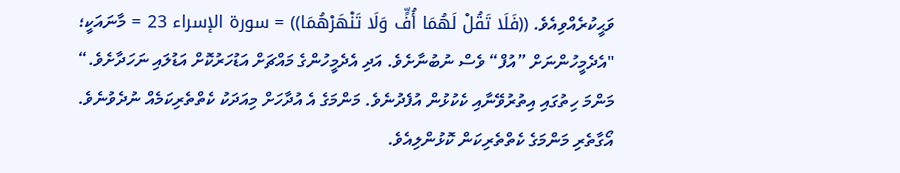ވަޙީކުރެއްވިއެވެ. ((فَلَا تَقُلْ لَهُمَا أُفٍّ وَلَا تَنْهَرْهُمَا)) = سورة الإسراء 23 = މާނައަކީ؛ "އެދެމީހުންނަށް ”އުފް“ ވެސް ނުބުނާށެވެ. އަދި އެދެމީހުންގެ މައްޗަށް އަޑުހަރުކޮށް އަޑުލައި ނަހަދާށެވެ.“
މަންމަ ހިތުގައި އިތުރުވޭނާއި ކެކުޅުން އުފެދުނެވެ. މަންމަގެ އެ އުދާހަށް މިއަދަކު ކެތްތެރިކަމެއް ނުދެވުނެވެ. އޯގާތެރި މަންމަގެ ކެތްތެރިކަން ކޮޅުންލިއެވެ.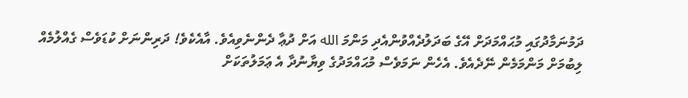ދަމުނަމާދުގައި މުޙައްމަދަށް އޭގެ ބަދަލުދެއްވުންއެދި މަންމަ الله އަށް ދުޢާ ދެންނެވިއެވެ. އާއެކެވެ! ދަރިންނަށް ކުޑަވެސް ގެއްލުމެއް ލިބުމަށް މަންމަމެން ނޭދެއެވެ. އެހެން ނަމަވެސް މުޙައްމަދުގެ ވިޔާނުދާ އެ ޢަމަލުތަކަށް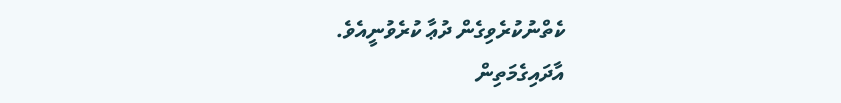ކެތްނުކުރެވިގެން ދުޢާ ކުރެވުނީއެވެ.
އާދައިގެމަތިން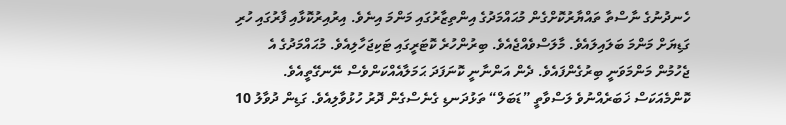ހެނދުނުގެ ނާސްތާ ތައްޔާރުކޮށްގެން މުޙައްމަދުގެ އިންތިޒާރުގައި މަންމަ އިނެވެ. އިރުއިރުކޮޅާއި ފާރުގައި ހުރި ގަޑިޔަށް މަންމަ ބަލައިލައެވެ. މާލަސްވެއްޖެއެވެ. ބިރުންހުރެ ކޮޓަރީގައި ޓަކިޖަހާލިއެވެ. މުޙައްމަދުގެ އެ ޖެހުމުން މަންމަވަނީ ބިރުގެންފައެވެ. ދެން އަންނާނީ ކޮނަފަދަ ޙަމަލާއެއްކަންވެސް ނޭނގޭތީއެވެ. ކޮންމެއަކަސް ޚަބަރެއްނުވެ ލަސްވާތީ ”ޑަބަލް“ ތަޅުދަނޑި ގެނެސްގެން ދޮރު ހުޅުވާލިއެވެ. ގަޑިން ދުވާލު 10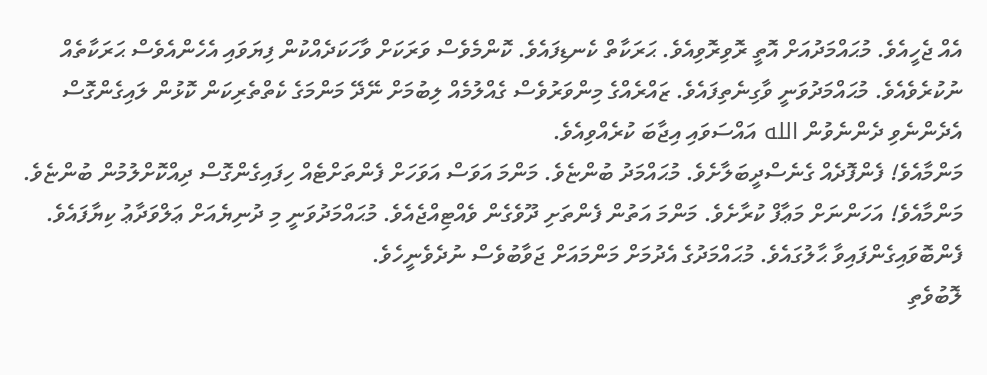އެއް ޖެހީއެވެ. މުޙައްމަދުއަށް އޮތީ ރޮވިރޮވިއެވެ. ޙަރަކާތް ކެނޑިފައެވެ. ކޮންމެވެސް ވަރަކަށް ވާހަކަދެއްކުން ފިޔަވައި އެހެންއެވެސް ޙަރަކާތެއް ނުކުރެވެއެވެ. މުޙައްމަދުވަނީ ވާގިނެތިފައެވެ. ޒައްރެއްގެ މިންވަރުވެސް ގެއްލުމެއް ލިބުމަށް ނޭދޭ މަންމަގެ ކެތްތެރިކަން ކޮޅުން ލައިގެންގޮސް އެދެންނެވި ދެންނެވުން الله އައްސަވައި އިޖާބަ ކުރެއްވިއެވެ.
މަންމާއެވެ! ފެންފޮދެއް ގެނެސްދީބަލާށެވެ. މުޙައްމަދު ބުންޏެވެ. މަންމަ އަވަސް އަވަހަށް ފެންތަށްޓެއް ހިފައިގެންގޮސް ދިއްކޮށްލުމުން ބުންޏެވެ. މަންމާއެވެ! އަހަންނަށް މަޢާފް ކުރާށެވެ. މަންމަ އަތުން ފެންތަށި ދޫވެގެން ވެއްޓިއްޖެއެވެ. މުޙައްމަދުވަނީ މި ދުނިޔެއަށް ޢަލްވަދާޢު ކިޔާފައެވެ. ފެންބޮވައިގެންފައިވާ ޙާލުގައެވެ. މުޙައްމަދުގެ އެދުމަށް މަންމައަށް ޖަވާބުވެސް ނުދެވެނީހެވެ.
ލޮބުވެތި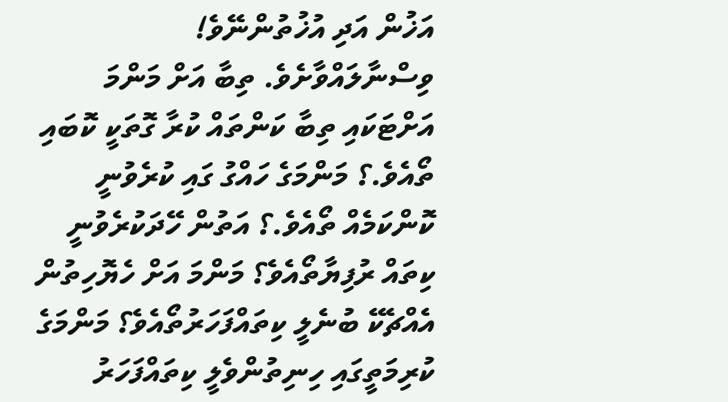އަޚުން އަދި އުޚުތުންނޭވެ! ވިސްނާލައްވާށެވެ. ތިބާ އަށް މަންމަ އަށްޓަކައި ތިބާ ކަންތައް ކުރާ ގޮތަކީ ކޮބައި ތޯއެވެ.؟ މަންމަގެ ހައްގު ގައި ކުރެވުނީ ކޮންކަމެއް ތޯއެވެ.؟ އަތުން ހޭދަކުރެވުނީ ކިތައް ރުފިޔާތޯއެވެ؟ މަންމަ އަށް ހެޔޮހިތުން އެއްޗެކޭ ބުނެލީ ކިތައްފަހަރުތޯއެވެ؟ މަންމަގެ ކުރިމަތީގައި ހިނިތުންވެލީ ކިތައްފަހަރު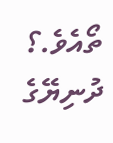ތޯއެވެ.؟ ދުނިޔޭގެ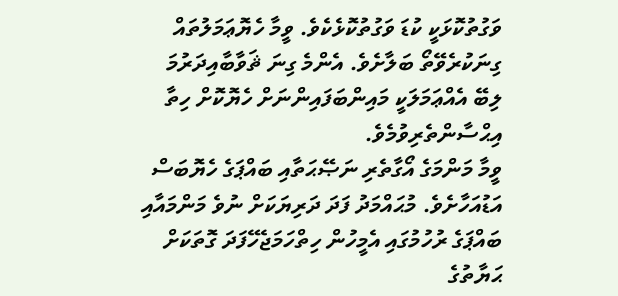ވަގުތުކޮޅަކީ ކުޑަ ވަގުތުކޮޅެކެވެ. ވީމާ ހެޔޮޢަމަލުތައް ގިނަކުރެވޭތޯ ބަލާށެވެ. އެންމެ ގިނަ ޘަވާބާއިދަރުމަ ލިބޭ އެއްޢަމަލަކީ މައިންބަފައިންނަށް ހެޔޮކޮށް ހިތާ އިޙްސާންތެރިވުމެވެ.
ވީމާ މަންމަގެ އޯގާތެރި ނަޞޭޙަތާއި ބައްޕަގެ ހެޔޮބަސް އަޑުއަހާށެވެ. މުޙައްމަދު ފަދަ ދަރިޔަކަށް ނުވެ މަންމައާއި ބައްޕަގެ ރުހުމުގައި އެމީހުން ހިތްހަމަޖެހޭފަދަ ގޮތަކަށް ޙަޔާތުގެ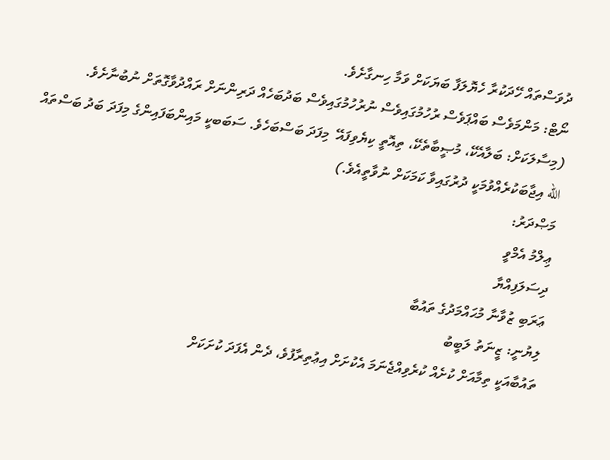ދުވަސްތައް ހޭދަކުރާ ހެޔޮލަފާ ބަޔަކަށް ވަމާ ހިނގާށެވެ.
ނޯޓް: މަންމަވެސް ބައްޕަވެސް ރުހުމުގައިވެސް ނުރުހުމުގައިވެސް ބަދުބަހެއް ދަރިންނަށް ރައްދުވާގޮތަށް ނުބުނާށެވެ. (މިސާލަކަށް: ބަލާއެކޭ، މުޞީބާތެކޭ، ތިއޮތީ ކިޔެވިފައޭ  މިފަދަ ބަސްބަހެވެ. ސަބަބކީ މައިންބަފައިންގެ މިފަދަ ބަދު ބަސްތައް الله އިޖާބަކުރެއްވުމަކީ ދުރުގައިވާ ކަމަކަށް ނުވާތީއެވެ.)
މަޞްދަރު:
ޢިލްމު އެމްވީ
ދިސަލަފިއްޔާ
ޢަރަބި ޒުވާނާ މުޙައްމަދުގެ ތައުބާ
ލިޔުނީ: ޒީނަތު ލަބީބު
ތައުބާއަކީ ތިމާއަށް ކުށެއް ކުރެވިއްޖެނަމަ އެކުށަށް އިޢުތިރާފުވެ، ދެން އެފަދަ ކުށަކަށް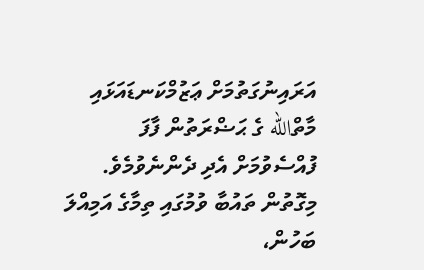އަރައިނުގަތުމަށް ޢަޒުމްކަނޑައަޅައި މާތްالله ގެ ޙަޟްރަތުން ފާފަ ފުއްސެވުމަށް އެދި ދެންނެވުމެވެ. މިގޮތުން ތައުބާ ވުމުގައި ތިމާގެ އަމިއްލަ ބަހުން،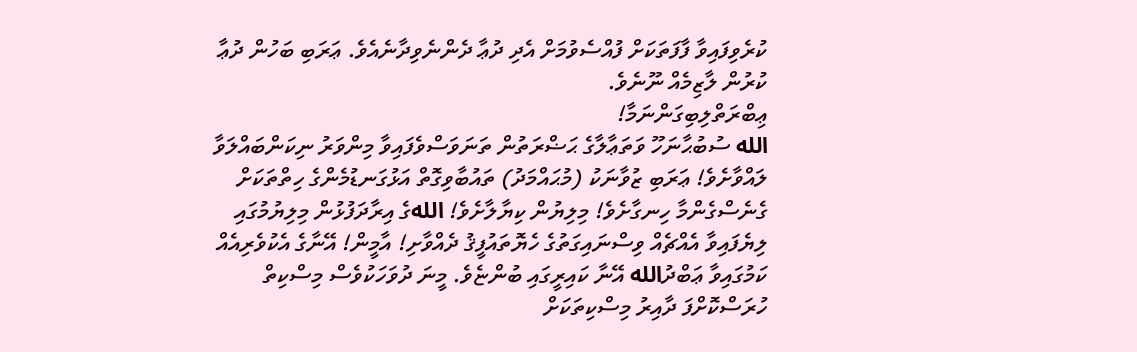ކުރެވިފައިވާ ފާފަތަކަށް ފުއްސެވުމަށް އެދި ދުޢާ ދެންނެވިދާނެއެވެ. ޢަރަބި ބަހުން ދުޢާ ކުރުން ލާޒިމެއް ނޫނެވެ.
ޢިބްރަތްލިބިގަންނަމާ!
الله ސުބުޙާނަހޫ ވަތަޢާލާގެ ޙަޟްރަތުން ތަނަވަސްވެފައިވާ މިންވަރު ނިކަންބައްލަވާ ލައްވާށެވެ! ޢަރަބި ޒުވާނަކު (މުޙައްމަދު) ތައުބާވިގޮތް އަޅުގަނޑުމެންގެ ހިތްތަކަށް ގެނެސްގެންމާ ހިނގާށެވެ! މިލިޔުން ކިޔާލާށެވެ! اللهގެ އިރާދަފުޅުން މިލިޔުމުގައި ލިޔެފައިވާ އެއްޗެއް ވިސްނައިގަތުގެ ހެޔޮތައުފީޤު ދެއްވާށި! އާމީން! އޭނާގެ އެކުވެރިއެއް ކަމުގައިވާ ޢަބްދުالله އޭނާ ކައިރީގައި ބުންޏެވެ. މީނަ ދުވަހަކުވެސް މިސްކިތް ހުރަސްކޮށްފަ ދާއިރު މިސްކިތަކަށް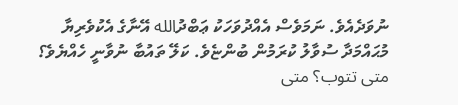ނުވަދެއެވެ. ނަމަވެސް އެއްދުވަހަކު ޢަބްދުالله އޭނާގެ އެކުވެރިޔާ މުޙައްމަދާ ސުވާލު ކުރަމުން ބުންޏެވެ. ކަލޭ ތައުބާ ނުވާނީ ހެއްޔެވެ؟ متى تتوب؟ متى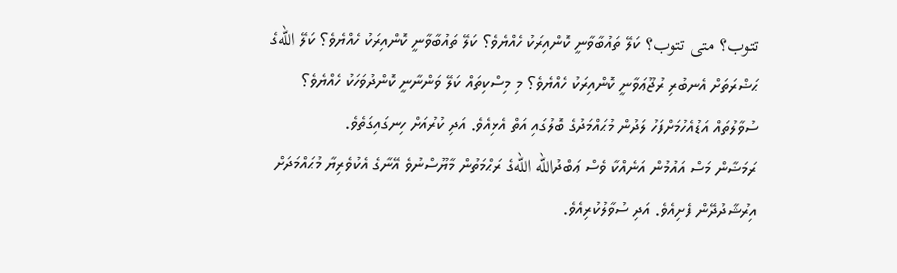تتوب؟ متى تتوب؟ ކަލޭ ތައުބާވާނީ ކޮންއިރަކު ހެއްޔެވެ؟ ކަލޭ ތައުބާވާނީ ކޮންއިރަކު ހެއްޔެވެ؟ ކަލޭ اللهގެ ޙަޟްރަތަށް އެނބުރި ރުޖޫޢަވާނީ ކޮންއިރަކު ހެއްޔެވެ؟ މި މިސްކިތައް ކަލޭ ވަންނާނީ ކޮންދުވަހަކު ހެއްޔެވެ؟
ސުވާލުތައް އަޑުއެހުމަށްފަހު ލަދުން މުޙައްމަދުގެ ބޮލުގައި އަތް އެޅިއެވެ. އަދި ކުރުއަށް ހިނގައިގަތެވެ.
ރަމަޟާން މަސް އައުމުން އަނެއްކާ ވެސް ޢަބްދުالله اللهގެ ރަޙްމަތުން މާޔޫސްނުވެ އޭނާގެ އެކުވެރިޔާ މުޙައްމަދަށް އިރުޝާދުދޭން ފެށިއެވެ. އަދި ސުވާލުކުރިއެވެ.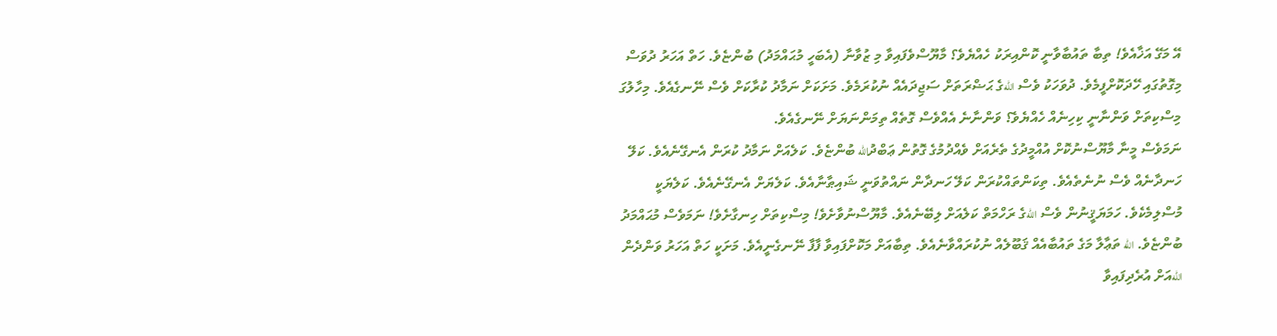އޭ މަގޭ އަޚާއެވެ! ތިބާ ތައުބާވާނީ ކޮންއިރަކު ހެއްޔެވެ؟ މާޔޫސްވެފައިވާ މި ޒުވާނާ (އެބަހީ މުޙައްމަދު) ބުންޏެވެ. ހަތް އަހަރު ދުވަސް މިގޮތުގައި ހޭދަކޮށްފީމެވެ. ދުވަހަކު ވެސް اللهގެ ޙަޟްރަތަށް ސަޖިދައެއް ނުކުރަމެވެ. މަށަކަށް ނަމާދު ކުރާކަށް ވެސް ނޭނގެއެވެ. މިހާލުގަ މިސްކިތަށް ވަންނާނީ ކިހިނެއް ހެއްޔެވެ؟ ވަންނާނެ އެއްވެސް ގޮތެއް ތިމަންނަޔަށް ނޭނގެއެވެ.
ނަމަވެސް މީނާ މާޔޫސްނުކޮށް އުއްމީދުގެ ތެރެއަށް ވެއްދުމުގެ ގޮތުން ޢަބްދުالله ބުންޏެވެ. ކަލެއަށް ނަމާދު ކުރަން އެނގޭނެއެވެ. ކަލޭ ހަނދާނެއް ވެސް ނުނެތެއެވެ. ތިކަންތައްކުރަން ކަލޭ ހަނދާން ނައްތުވަނީ ޝައިޠާނާއެވެ. ކަލެޔަށް އެނގޭނެއެވެ. ކަލެޔަކީ މުސްލިމެކެވެ. ހަމަޔަޤީނުން ވެސް اللهގެ ރަހްމަތް ކަލެއަށް ލިބޭނެއެވެ. މާޔޫސްނުވާށެވެ! މިސްކިތަށް ހިނގާށެވެ! ނަމަވެސް މުޙައްމަދު ބުންޏެވެ. الله ތަޢާލާ މަގެ ތައުބާއެއް ޤަބޫލެއް ނުކުރައްވާނެއެވެ. ތިބާއަށް މަކޮށްފައިވާ ފާފާ ނޭނގެނީއެވެ. މަށަކީ ހަތް އަހަރު ވަންދެން اللهއަށް އުރެދިފައިވާ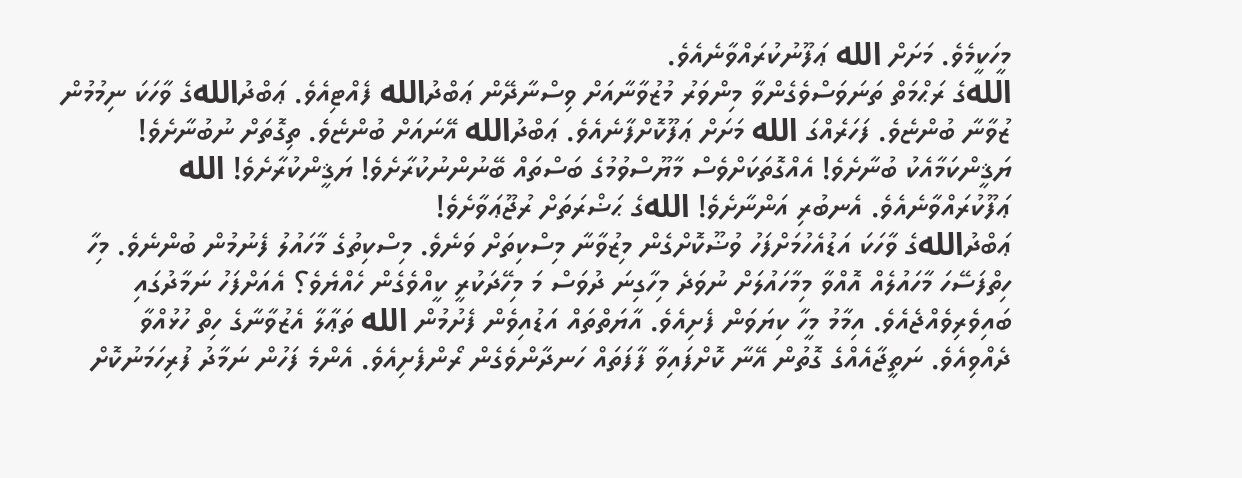މީހަކީމެވެ. މަށަށް الله ޢަފޫނުކުރައްވާނެއެވެ.
اللهގެ ރަޙްމަތް ތަނަވަސްވެގެންވާ މިންވަރު މުޒުވާނާއަށް ވިސްނާދޭން ޢަބްދުالله ފެއްޓިއެވެ. ޢަބްދުاللهގެ ވާހަކަ ނިމުމުން ޒުވާނާ ބުންޏެވެ. ފަހަރެއްގަ الله މަށަށް ޢަފޫކޮށްފާނެއެވެ. ޢަބްދުالله އޭނައަށް ބުންޏެވެ. ތިގޮތަށް ނުބުނާށެވެ! ޔަޤީންކަމާއެކު ބުނާށެވެ! އެއްގޮތަކަށްވެސް މާޔޫސްވުމުގެ ބަސްތައް ބޭނުންނުކުރާށެވެ! ޔަޤީންކުރާށެވެ! الله ޢަފޫކުރައްވާނެއެވެ. އެނބުރި އަންނާށެވެ! اللهގެ ޙަޟްރަތަށް ރުޖޫޢަވާށެވެ!
ޢަބްދުاللهގެ ވާހަކަ އަޑުއެހުމަށްފަހު ވުޟޫކޮށްގެން މިޒުވާނާ މިސްކިތަށް ވަނެވެ. މިސްކިތުގެ މާހައުލު ފެނުމުން ބުންނެވެ. މިހާ ހިތްފަސޭހަ މާހައުލެއް އޮއްވާ މިމާހައުލަށް ނުވަދެ މިހާގިނަ ދުވަސް މަ މިހޭދަކުރީ ކީއްވެގެން ހެއްޔެވެ؟ އެއަށްފަހު ނަމާދުގައި ބައިވެރިވެއްޖެއެވެ. އިމާމު މީހާ ކިޔަވަން ފެށިއެވެ. އާޔަތްތައް އަޑުއިވެން ފެށުމުން الله ތަޢާލާ އެޒުވާނާގެ ހިތް ހުޅުއްވާ ދެއްވިއެވެ. ނަތީޖާއެއްގެ ގޮތުން އޭނާ ކޮށްފައިވާ ފާފަތައް ހަނދާންވެގެން ރޯންފެށިއެވެ. އެންމެ ފަހުން ނަމާދު ފުރިހަމަނުކޮށް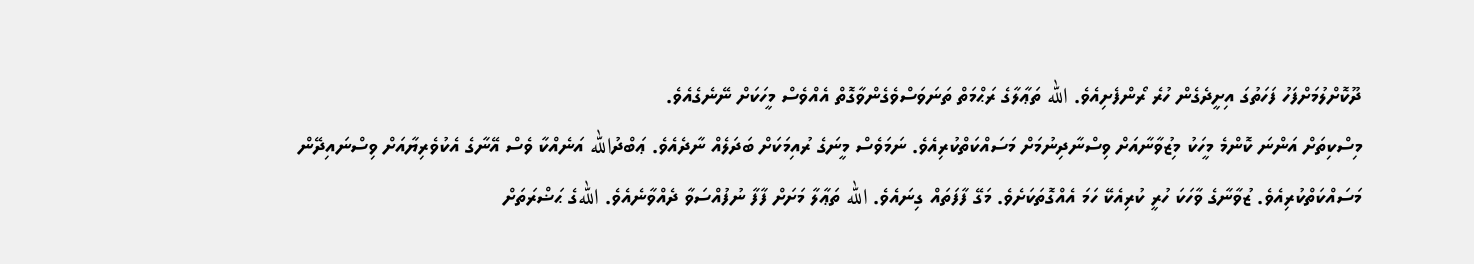ދޫކޮށްލުމަށްފަހު ފަހަތުގަ އިށީދެގެން ހުރެ ރޯންފެށިއެވެ. الله ތަޢާލާގެ ރަޙްމަތް ތަނަވަސްވެގެންވާގޮތް އެއްވެސް މީހަކަށް ނޭނެގެއެވެ.
މިސްކިތަށް އަންނަ ކޮންމެ މީހަކު މިޒުވާނާއަށް ވިސްނާދިނުމަށް މަސައްކަތްކުރިއެވެ. ނަމަވެސް މީނަގެ ރުއިމަކަށް ބަދަލެއް ނާދެއެވެ. ޢަބްދުالله އަނެއްކާ ވެސް އޭނާގެ އެކުވެރިޔާއަށް ވިސްނައިދޭން މަސައްކަތްކުރިއެވެ. ޒުވާނާގެ ވާހަކަ ހުރީ ކުރިއެކޭ ހަމަ އެއްގޮތަކަށެވެ. މަގޭ ފާފަތައް ގިނައެވެ. الله ތަޢާލާ މަށަށް ފާފާ ނުފުއްސަވާ ދެއްވާނެއެވެ. اللهގެ ޙަޟްރަތަށް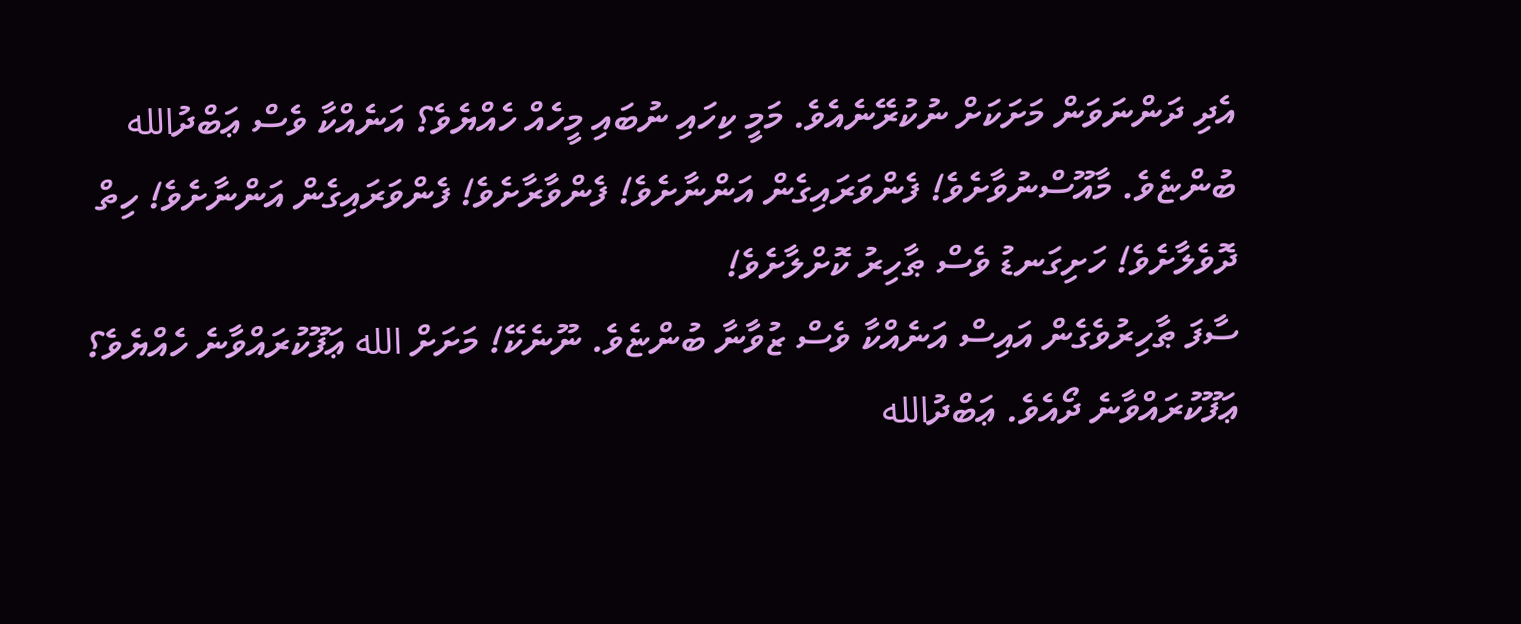އެދި ދަންނަވަން މަށަކަށް ނުކުރޭނެއެވެ. މަމީ ކިހައި ނުބައި މީހެއް ހެއްޔެވެ؟ އަނެއްކާ ވެސް ޢަބްދުالله ބުންޏެވެ. މާއޫސްނުވާށެވެ! ފެންވަރައިގެން އަންނާށެވެ! ފެންވާރާށެވެ! ފެންވަރައިގެން އަންނާށެވެ! ހިތް ދޮވެލާށެވެ! ހަށިގަނޑު ވެސް ޠާހިރު ކޮށްލާށެވެ!
ސާފަ ޠާހިރުވެގެން އައިސް އަނެއްކާ ވެސް ޒުވާނާ ބުންޏެވެ. ނޫނެކޭ! މަށަށް الله ޢަފޫކުރައްވާނެ ހެއްޔެވެ؟ ޢަފޫކުރައްވާނެ ދޯއެވެ. ޢަބްދުالله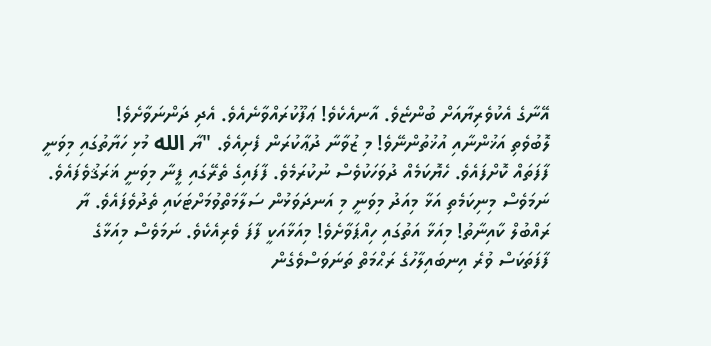އޭނާގެ އެކުވެރިޔާއަށް ބުންޏެވެ. އާނއެކެވެ! ޢަފޫކުރައްވާނެއެވެ. އެދި ދަންނަވާށެވެ!
ލޮބުވެތި އަޚުންނާއި އުޚުތުންނޭވެ! މި ޒުވާނާ ދުޢާކުރަން ފެށިއެވެ. "ޔާ الله މުޅި ހަޔާތުގައި މިވަނީ ފާފަތައް ކޮށްފައެވެ. ހެޔޮކަމެއް ދުވަހަކުވެސް ނުކުރަމެވެ. ފާފައިގެ ތެރޭގައި ފީނާ މިވަނީ ޣަރަޤުވެފައެވެ. ނަމަވެސް މިނިކަމެތި އަޅާ މިއަދު މިވަނީ މި އަނދަވަޅުން ސަލާމަތްވުމަށްޓަކައި ތެދުވެފައެވެ. ޔާ ރައްބުލް ކާއިނާތު! މިއަޅާ އަތުގައި ހިއްޕަވާށެވެ! މިއަޅާއަކީ ފާފަ ވެރިއެކެވެ. ނަމަވެސް މިއަޅާގެ ފާފަތަކަސް ވުރެ އިނބައިލާހުގެ ރަޙްމަތް ތަނަވަސްވެގެން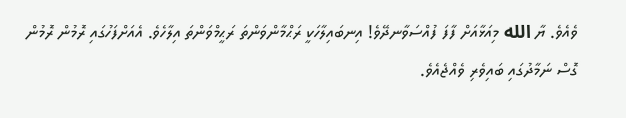ވެއެވެ. ޔާ الله މިއަޅާއަށް ފާފަ ފުއްސަވާނދޭވެ! އިނބައިލާހަކީ ރަޙްމާންވަންތަ ރަޙީމްވަންތަ އިލާހެވެ. އެއަށްފަހުގައި ރޮމުން ރޮމުން ގޮސް ނަމާދުގައި ބައިވެރި ވެއްޖެއެވެ.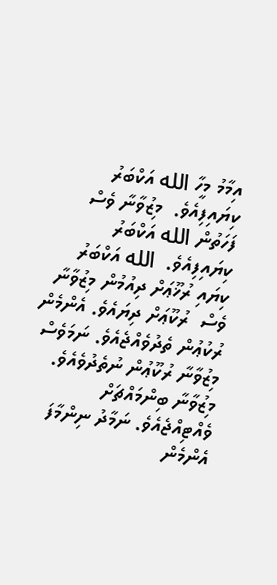އިމާމު މީހާ الله އަކްބަރު ކިޔައިފިއެވެ.  މިޒުވާނާ ވެސް ފަހަތުން الله އަކްބަރު ކިޔައިފިއެވެ.  الله އަކްބަރު ކިޔައި ރުޚޫޢަށް ދިއުމުން މިޒުވާނާ ވެސް  ރުކޫޢަށް ދިޔައެވެ. އެންމެން ރުކުޢުން ތެދުވެއްޖެއެވެ. ނަމަވެސް މިޒުވާނާ ރުކޫޢުން ނުތެދުވެއެވެ. މިޒުވާނާ ބިންމައްޗަށް ވެއްޓިއްޖެއެވެ. ނަމާދު ނިންމާފަ އެންމެން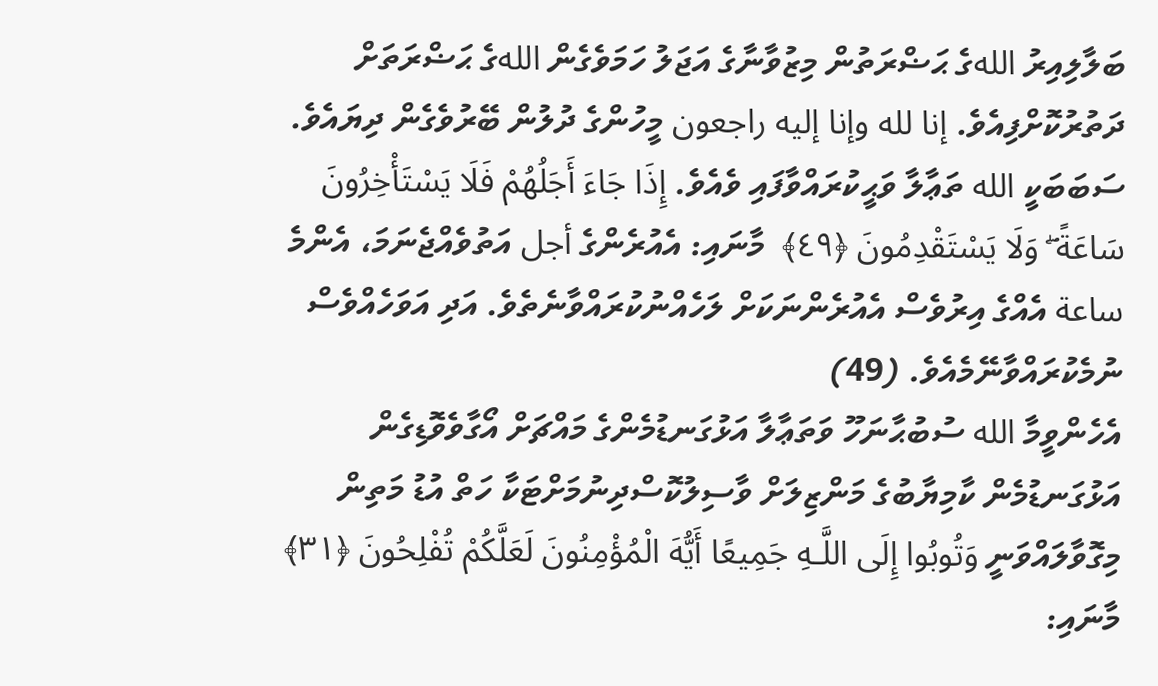ބަލާލިއިރު اللهގެ ޙަޟްރަތުން މިޒުވާނާގެ އަޖަލު ހަމަވެގެން اللهގެ ޙަޟްރަތަށް ދަތުރުކޮށްފިއެވެ. إنا لله وإنا إليه راجعون މީހުންގެ ދުލުން ބޭރުވެގެން ދިޔައެވެ. ސަބަބަކީ الله ތަޢާލާ ވަޙީކުރައްވާފައި ވެއެވެ. إِذَا جَاءَ أَجَلُهُمْ فَلَا يَسْتَأْخِرُونَ سَاعَةً ۖ وَلَا يَسْتَقْدِمُونَ ﴿٤٩﴾  މާނައި: އެއުރެންގެ أجل އަތުވެއްޖެނަމަ، އެންމެ ساعة އެއްގެ އިރުވެސް އެއުރެންނަކަށް ލަހެއްނުކުރައްވާނެތެވެ. އަދި އަވަހެއްވެސް ނުމެކުރައްވާނޭމެއެވެ. (49)
އެހެންވީމާ الله ސުބުޙާނަހޫ ވަތަޢާލާ އަޅުގަނޑުމެންގެ މައްޗަށް އޯގާވެވޮޑިގެން އަޅުގަނޑުމެން ކާމިޔާބުގެ މަންޒިލަށް ވާސިލުކޮސްދިނުމަށްޓަކާ ހަތް އުޑު މަތިން މިގޮވާލައްވަނީ وَتُوبُوا إِلَى اللَّـهِ جَمِيعًا أَيُّهَ الْمُؤْمِنُونَ لَعَلَّكُمْ تُفْلِحُونَ ﴿٣١﴾  މާނައި: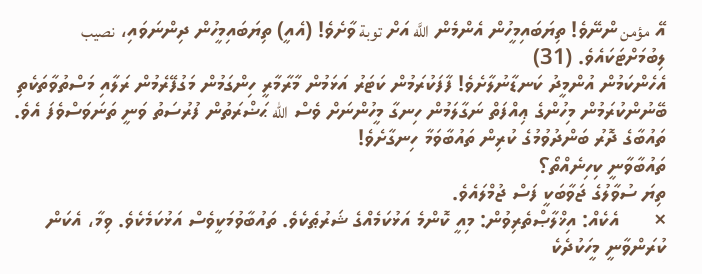އޭ مؤمن ންނޭވެ! ތިޔަބައިމީހުން އެންމެން اللَّه އަށް توبة ވާށެވެ! (އެއީ) ތިޔަބައިމީހުން ދިންނަވައި، نصيب ލިބުމަށްޓަކައެވެ. (31)
އެހެންކަމުން އުންމީދު ކަނޑާނުލާށެވެ! ފާފަކުރަމުން ކަޓަރު އަޅަމުން މާރާމާރީ ހިންގަމުން މަގުފޭރެމުން ރަލާއި މަސްތުވާތަކެތި ބޭނުންކުރަމުން މިހުންގެ ޢިއްފަތް ނަގާލަމުން ހިނގާ މީހުންނަށް ވެސް الله ޙަޟްރަތުން ފުރުސަތު ވަނީ ތަނަވަސްވެފަ އެވެ. ތައުބާގެ ދޮރު ބަންދުވުމުގެ ކުރިން ތައުބާވަމާ ހިނގާށެވެ!
ތައުބާވާނީ ކިހިނެއްތޯ؟
ތިޔަ ސުވާލުގެ ޖަވާބަކީ ފަސް ޖުމްލައެވެ.
×      އެކެއް: އިޚްލާޞްތެރިވުން: މިއީ ކޮންމެ އަޅުކަމެއްގެ ޝަރުޠެކެވެ. ތައުބާވުމަކީވެސް އަޅުކަމެކެވެ. ވިމާ، އެކަން ކުރަންވާނީ މީހަކުދެކެ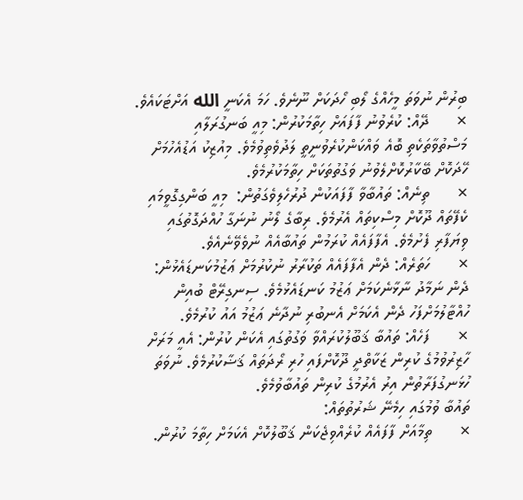ބިރުން ނުވަތަ މީހެއްގެ ލޯބި ހޯދަކަށް ނޫނެވެ. ހަމަ އެކަނީ الله އަށްޓަކައެވެ.
×      ދޭއް: ކުރެވުނު ފާފައަށް ހިތާމަކުރުން: މިއީ ބަނގުރަލާއި މަސްތުވާތަކެތި ބޮއެ ވައްކަންކުރެވުނީތީ ލަދުވެތިވުމެވެ. މިއުޒިކު އަޑުއެހުމަށް ހޭދަކޮށް ބޭކާރުކޮށްލެވުނު ވަގުތުތަކަށް ހިތާމަކުރުމެވެ.
×      ތިނެއް: ތައުބާވާ ފާފައަކުން ދުރުހެލިވެގަތުން:  މިއީ ބަންގިގޮވީމައި ކެފޭތައް ދޫކޮށް މިސްކިތައް އެރުމެވެ. ރިބާގެ ލޯނު ނުނަގާ ހުއްދަގޮތުގައި ވިޔަފާރި ފެށުމެވެ. އެފާފައެއް ކުރަމުން ތައުބާއެއް ނުވެވޭނެއެވެ.
×      ހަތަރެއް: ދެން އެފާފައެއް ތަކުރާރު ނުކުރުމަށް ޢަޒުމުކަނޑައެޅުން: ދެން ނަމާދު ނާޅާނެކަމަށް ޢަޒުމު ކަނޑައެޅުމެވެ. ސިނގިރޭޓް ބުއިން ހުއްޓާލުމަށްފަހު ދެން އެކަމަށް އެނބުރި ނުދާނެ ޢަޒުމު އައު ކުރުމެވެ.
×      ފަހެއް: ތައުބާ ޤަބޫލުކުރައްވާ ވަގުތުގައި އެކަން ކުރުން: އެއީ މަރަށް ހާޒިރުވުމުގެ ކުރިން ޒަކާތްދީ ދޫކޮށްފައި ހުރި ރޯދަތައް ޤަޟާކުރުމެވެ. ނުވަތަ ހުޅަނގުފަރާތުން އިރު އެރުމުގެ ކުރިން ތައުބާވުމެވެ.
ތައުބާ ވުމުގައި ހިމެނޭ ޝަރުތުތައް:
×      ތިމާއަށް ފާފައެއް ކުރެއްވިޖެކަން ޤަބޫލުކޮށް އެކަމަށް ހިތާމަ ކުރުން.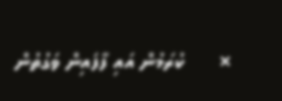×      ކުރަމުން އައި ފާފައިން ވަގުތުން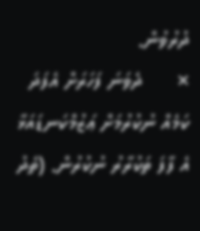ދުރުވުން.
×      ދެވަނަ ފަހަރަށް އެފަދަ ކަމެއް ނުކުރުމަށް ޢަޒުމްކަނޑައަޅާ އެ ފާފަ ތަކުރާރު ނުކުރުން. (ތެދު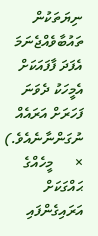ނިޔަތަކުން ތައުބާވެއްޖެނަމަ އެފަދަ ފާފައަކަށް އެމީހަކު ދެވަނަ ފަހަރަށް އަރައެއް ނުގަންނާނެއެވެ.)
×      މީހެއްގެ ޙައްގަކަށް އަރައިގެންފައި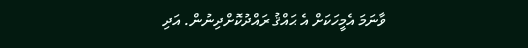ވާނަމަ އެމީހަކަށް އެ ޙައްޤު ރައްދުކޮށްދިނުން. އަދި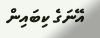އޭނަގެ ކިބައިން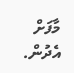މާފަށް އެދުން.